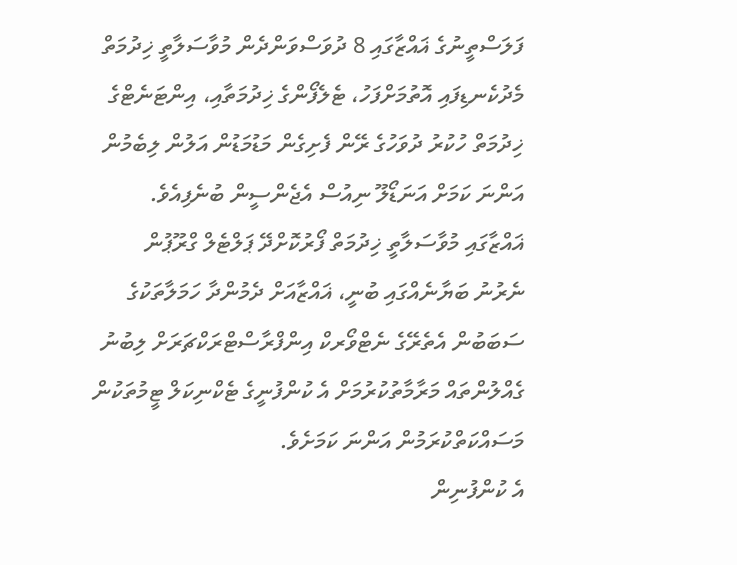ފަލަސްތީނުގެ ޣައްޒާގައި 8 ދުވަސްވަންދެން މުވާސަލާތީ ޚިދުމަތް މެދުކެނޑިފައި އޮތުމަށްފަހު، ޓެލެފޯންގެ ޚިދުމަތާއި، އިންޓަނެޓްގެ ޚިދުމަތް ހުކުރު ދުވަހުގެ ރޭން ފެށިގެން މަޑުމަޑުން އަލުން ލިބެމުން އަންނަ ކަމަށް އަނަޑޯލޫ ނިއުސް އެޖެންސީން ބުނެފިއެވެ.
ޣައްޒާގައި މުވާސަލާތީ ޚިދުމަތް ފޯރުކޮށްދޭ ޕަލްޓެލް ގްރޫޕުން ނެރުނު ބަޔާނެއްގައި ބުނީ، ޣައްޒާއަށް ދެމުންދާ ހަމަލާތަކުގެ ސަބަބުން އެތެރޭގެ ނެޓްވޯރކް އިންފްރާސްޓްރަކްޗަރަށް ލިބުނު ގެއްލުންތައް މަރާމާތުކުރުމަށް އެ ކުންފުނީގެ ޓެކްނިކަލް ޓީމުތަކުން މަސައްކަތްކުރަމުން އަންނަ ކަމަށެވެ.
އެ ކުންފުނިން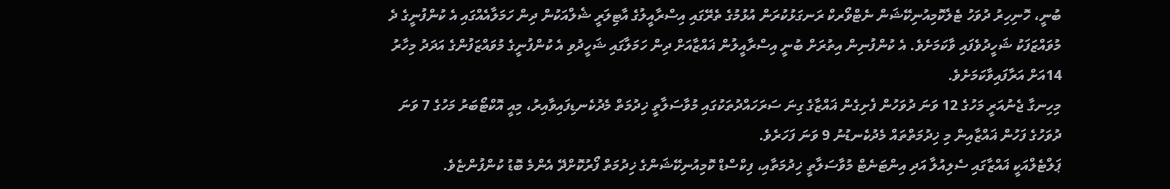ބުނީ، ހޮނިހިރު ދުވަހު ޓެލެކޮމިއުނިކޭޝަން ނެޓްވޯރކް ރަނގަޅުކުރަން އުޅުމުގެ ތެރޭގައި އިސްރާއީލުގެ އާޓިލަރީ ޝެލްއަކުން ދިން ހަމަލާއެއްގައި އެ ކުންފުނީގެ ދެ މުވައްޒަފަކު ޝަހީދުވެފައި ވާކަމަށެވެ. އެ ކުންފުނިން އިތުރަށް ބުނީ އިސްރާއީލުން ޣައްޒާއަށް ދިން ހަމަލާގައި ޝަހީދުވި އެ ކުންފުނީގެ މުވައްޒަފުންގެ އަދަދު މިހާރު 14އަށް އަރާފައިވާކަމަށެވެ.
މިހިނގާ ޖެނުއަރީ މަހުގެ 12 ވަނަ ދުވަހުން ފެށިގެން ޣައްޒާގެ ގިނަ ސަރަހައްދުތަކުގައި މުވާސަލާތީ ޚިދުމަތް މެދުކެނޑިފައިވާއިރު، މިއީ އޮކްޓޯބަރު މަހުގެ 7 ވަނަ ދުވަހުގެ ފަހުން ޣައްޒާއިން މި ޚިދުމަތްތައް މެދުކެނޑުނު 9 ވަނަ ފަހަރެވެ.
ޕަލްޓެލްއަކީ ޣައްޒާގައި ސެލިއުލާ އަދި އިންޓަނެޓް މުވާސަލާތީ ޚިދުމަތާއި، ފިކްސްޑް ކޮމިއުނިކޭޝަންގެ ޚިދުމަތް ފޯރުކޮށްދޭ އެންމެ ބޮޑު ކުންފުންޏެވެ.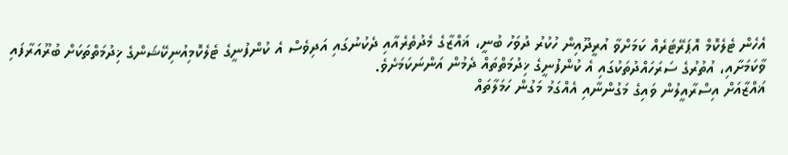އެހެން ޓެލެކޮމް އޮޕަރޭޓަރެއް ކަމަށްވާ އުރީދޫއިން ހުކުރު ދުވަހު ބުނީ، ޣައްޒާގެ މެދުތެރެއާއި ދެކުނުގައި އަދިވެސް އެ ކުންފުނީގެ ޓެލެކޮމިއުނިކޭޝަންގެ ޚިދުމަތްތަކަށް ބުރޫއަރާފައި ވާކަމަށާއި، އުތުރުގެ ސަރަހައްދުތަކުގައި އެ ކުންފުނީގެ ޚިދުމަތްތައް ދެމުން އަންނަކަމަށެވެ.
ޣައްޒާއަށް އިސްރާއީލުން ވައިގެ މަގުންނާއި އެއްގަމު މަގުން ހަމަލާތައް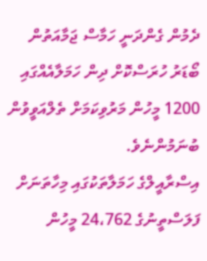ދެމުން ގެންދަނީ ހަމާސް ޖަމާއަތުން ބޯޑަރު ހުރަސްކޮށް ދިން ހަމަލާއެއްގައި 1200 މީހުން މަރުވިކަމަށް ތެލްއަވީވުން ބުނަމުންނެވެ.
އިސްރާއީލްގެ ހަމަލާތަކުގައި މިހާތަނަށް ފަލަސްތީނުގެ 24،762 މީހުން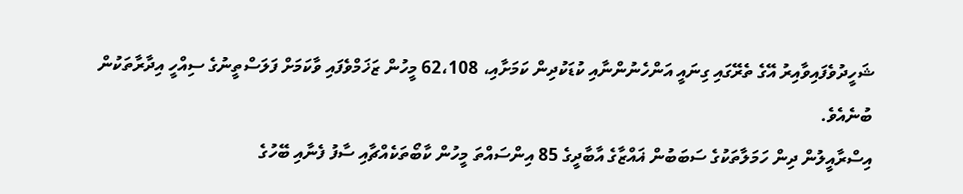ޝަހީދުވެފައިވާއިރު އޭގެ ތެރޭގައި ގިނައީ އަންހެނުންނާއި ކުޑަކުދިން ކަމަށާއި، 62،108 މީހުން ޒަޚަމްވެފައި ވާކަމަށް ފަލަސްތީނުގެ ސިއްހީ އިދާރާތަކުން ބުނެއެވެ.
އިސްރާއީލުން ދިން ހަމަލާތަކުގެ ސަބަބުން ޣައްޒާގެ އާބާދީގެ 85 އިންސައްތަ މީހުން ކާބޯތަކެއްޗާއި ސާފު ފެނާއި ބޭހުގެ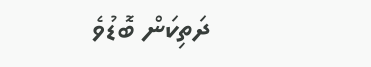ދަތިކަން ބޮޑުވެ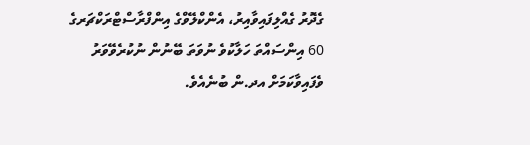ގެދޮރު ގެއްލިފައިވާއިރު، އެންކްލޭވްގެ އިންފްރާސްޓްރަކްޗަރގެ 60 އިންސައްތަ ހަލާކުވެ ނުވަތަ ބޭނުން ނުކުރެވޭވަރު ވެފައިވާކަމަށް އދ.ން ބުނެއެވެ.